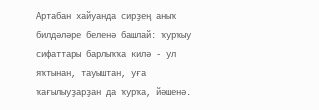Артабан хайуанда сирҙең аныҡ билдәләре беленә башлай: ҡурҡыу сифаттары барлыҡҡа килә - ул яҡтынан, тауыштан, уға ҡағылыуҙарҙан да ҡурҡа, йәшенә.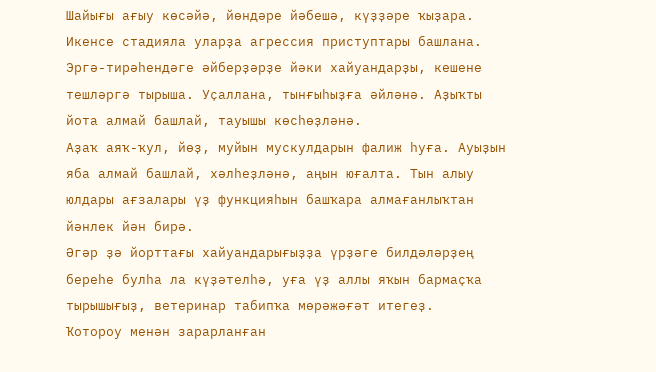Шайығы ағыу көсәйә, йөндәре йәбешә, күҙҙәре ҡыҙара.
Икенсе стадияла уларҙа агрессия приступтары башлана. Эргә-тирәһендәге әйберҙәрҙе йәки хайуандарҙы, кешене тешләргә тырыша. Уҫаллана, тынғыһыҙға әйләнә. Аҙыҡты йота алмай башлай, тауышы көсһөҙләнә.
Аҙаҡ аяҡ-ҡул, йөҙ, муйын мускулдарын фалиж һуға. Ауыҙын яба алмай башлай, хәлһеҙләнә, аңын юғалта. Тын алыу юлдары ағзалары үҙ функцияһын башҡара алмағанлыҡтан йәнлек йән бирә.
Әгәр ҙә йорттағы хайуандарығыҙҙа үрҙәге билдәләрҙең береһе булһа ла күҙәтелһә, уға үҙ аллы яҡын бармаҫҡа тырышығыҙ, ветеринар табипҡа мөрәжәғәт итегеҙ.
Ҡотороу менән зарарланған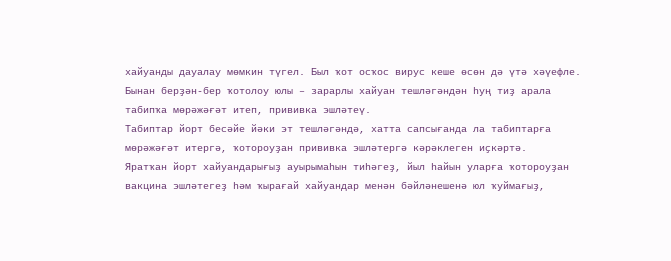хайуанды дауалау мөмкин түгел. Был ҡот осҡос вирус кеше өсөн дә үтә хәүефле. Бынан берҙән-бер ҡотолоу юлы – зарарлы хайуан тешләгәндән һуң тиҙ арала табипҡа мөрәжәғәт итеп, прививка эшләтеү.
Табиптар йорт бесәйе йәки эт тешләгәндә, хатта сапсығанда ла табиптарға мөрәжәғәт итергә, ҡотороуҙан прививка эшләтергә кәрәклеген иҫкәртә.
Яратҡан йорт хайуандарығыҙ ауырымаһын тиһәгеҙ, йыл һайын уларға ҡотороуҙан вакцина эшләтегеҙ һәм ҡырағай хайуандар менән бәйләнешенә юл ҡуймағыҙ,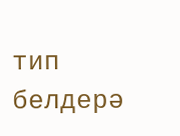тип белдерә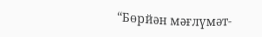“Бөрйән мәғлүмәт-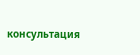консультация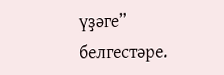үҙәге” белгестәре.